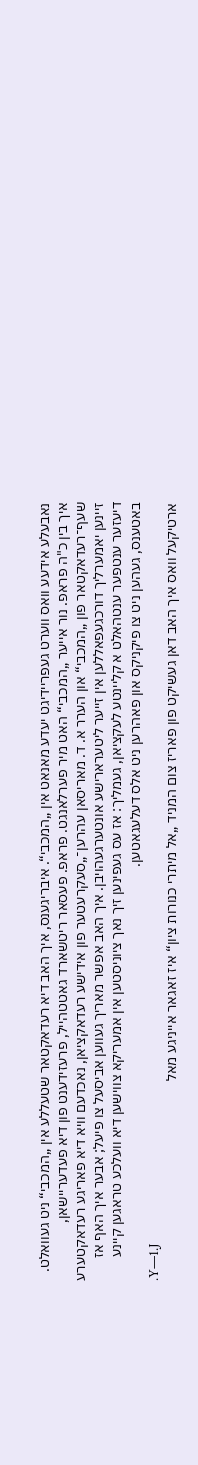נאבעלע אידעע וואס ווערט געפריידיגט יעדע מאנאט אין „המכבי“. איבריגענס, איך האב דיא רעדאקטאר שטעללע אין „המכבי“ ניט געוואלט. איך בין כ"ה פראפ. נור אייער „המכבי“ האט מיר פערלאנגט. פראפ. פעסאר ריטשארד גאטטהייל, פרעזידענט פון דיא פעדעריישאן, שעף־רעדאקטאר פון „המכבי“ און הערר א. ד. מאריסאן עהרען־„סעקרעטער פון אידישע רעדאקציאן, נאכדעם וויא דיא פאריגע רעדאקטערע זיינען יאמערליך דורכגעפאללען אין זייער ליטערארישע אונטערגעהויבן. איך האב אפשר מאריך געווען אביסעל צו פיעל; אבער איך האף אז דיעזער ענטפער ענטהאלט א קליינטע לעקציאן, געמליך: אז עס געפינען זיך נאך ציוניסטען אין אמעריקא צווישען דיא וועלכע טראגען קיינע באטענס, געהען ניט צו פיקניקס און פאהרען ניט אלס דעלעגאטען.
.Y—1.J
ארטיקעל וואס איך האב דאן געשיקט פון פאריז צום המניד „אל מיתרי כנורות ציון“ איז זאגאר אייניגע מאל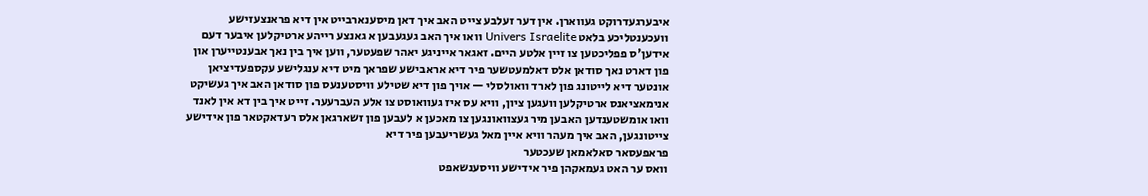איבערגעדרוקט געווארן. אין דער זעלבע צייט האב איך דאן מיסענארבייט אין דיא פראנצעזישע וועכענטליכע בלאט Univers Israelite וואו איך האב געגעבען א גאנצע רייהע ארטיקלען איבער דעם אידען'ס פפליכטען צו זיין אלטע היים. זאגאר אייניגע יאהר שפעטער, ווען איך בין נאך אבענטייערן און פון דארט נאך סודאן אלס דאלמעטשער פיר דיא אראבישע שפראך מיט דיא ענגלישע עקספעדיציאן אונטער דיא לייטונג פון לארד וואולסלי — אויך פון דיא שטילע וויסטענעס פון סודאן האב איך געשיקט אנימאציאנס ארטיקלען וועגען ציון, וויא עס איז געוואוסט צו אלע העברעער. זייט איך בין דא אין לאנד וואו אומשטענדען האבען מיר געצוואונגען צו מאכען א לעבען פון זשארגאן אלס רעדאקטאר פון אידישע צייטונגען, האב איך מעהר וויא איין מאל געשריעבען פיר דיא
פראפעסאר סאלאמאן שעכטער
וואס ער האט געמאקהן פיר אידישע וויסענשאפט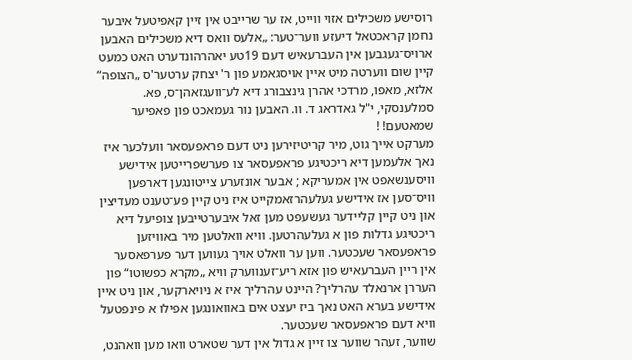רוסישע משכילים אזוי ווייט, אז ער שרייבט אין זיין קאפיטעל איבער נחמן קראכטאל דיעזע ווער־טער: „אלעס וואס דיא משכילים האבען ארויס־געגבען אין העברעאיש דעם 19טע יאהרהונדערט האט כמעט קיין שום ווערטה מיט איין אויסגאמע פון ר' יצחק ערטער'ס „הצופה“
אלזא, מאפו, מרדכי אהרן גינצבורג דיא לע־וועגזאהן־ס, פא. סמלענסקי, י"ל גאדראג ד. וו. האבען נור געמאכט פון פאפיער שמאטעם! !
מערקט אייך גוט, מיר קריטיזירען ניט דעם פראפעסאר וועלכער איז נאך אלעמען דיא ריכטיגע פראפעסאר צו פערשפרייטען אידישע וויסענשאפט אין אמעריקא ; אבער אונזערע צייטונגען דארפען וויס־סען אז אידישע געלעהרזאמקייט איז ניט קיין פע־טענט מעדיצין און ניט קיין קליידער געשעפט מען זאל איבערטייבען צופיעל דיא ריכטיגע גדלות פון א געלעהרטען. וויא וואלטען מיר באוויזען פראפעסאר שעכטער. ווען ער וואלט אויך געווען דער פערפאסער אין ריין העברעאיש פון אזא ריע־זענווערק וויא „מקרא כפשוטו“ פון העררן ארנאלד עהרליך? היינט עהרליך איז א ניויארקער, און ניט איין אידישע בערא האט נאך ביז יעצט אים באוואונגען אפילו א פינפטעל וויא דעם פראפעסאר שעכטער.
שווער, זעהר שווער צו זיין א גדול אין דער שטארט וואו מען וואהנט,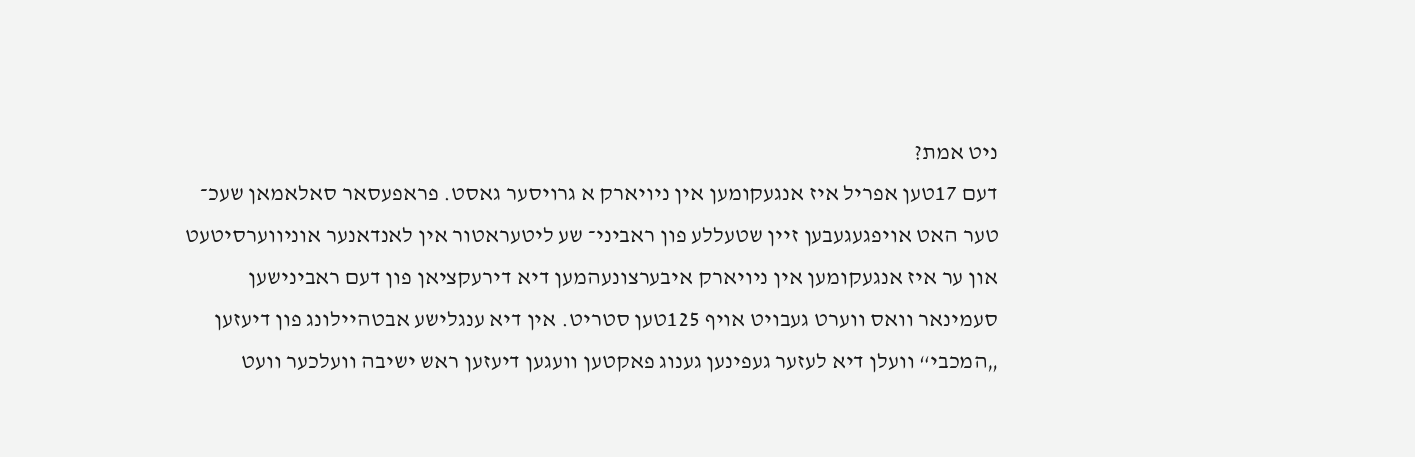ניט אמת?
דעם 17טען אפריל איז אנגעקומען אין ניויארק א גרויסער גאסט. פראפעסאר סאלאמאן שעכ־ טער האט אויפגעגעבען זיין שטעללע פון ראביני־ שע ליטעראטור אין לאנדאנער אוניווערסיטעט און ער איז אנגעקומען אין ניויארק איבערצונעהמען דיא דירעקציאן פון דעם ראבינישען סעמינאר וואס ווערט געבויט אויף 125טען סטריט. אין דיא ענגלישע אבטהיילונג פון דיעזען „המכבי“ וועלן דיא לעזער געפינען גענוג פאקטען וועגען דיעזען ראש ישיבה וועלכער וועט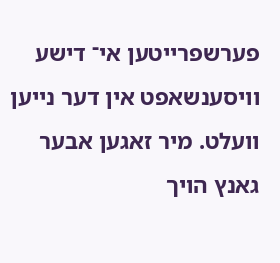פערשפרייטען אי־ דישע וויסענשאפט אין דער נייען וועלט. מיר זאגען אבער גאנץ הויך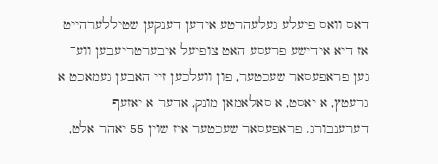דאס וואס פיעלע געלעהרטע אידען דענקען שטיללערהייט אז דיא אידישע פרעסע האט צופיעל איבערטריעבען ווע־ גען פראפעסאר שעכטער, פון וועלכען זיי האבען געמאכט א גרעטץ, א יאסט, א סאלאמאן מונק, אדער א יאזעף דערענבורג. פראפעסאר שעכטער איז שוין 55 יאהר אלט,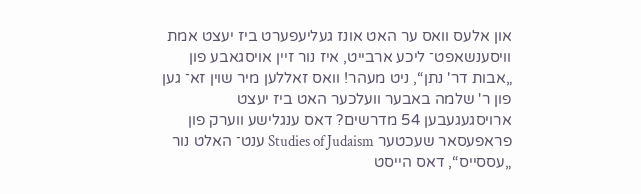און אלעס וואס ער האט אונז געליעפערט ביז יעצט אמת וויסענשאפט־ ליכע ארבייט, איז נור זיין אויסגאבע פון „אבות דר' נתן“, ניט מעהר! וואס זאללען מיר שוין זא־ גען פון ר' שלמה באבער וועלכער האט ביז יעצט ארויסגעגעבען 54 מדרשים? דאס ענגלישע ווערק פון פראפעסאר שעכטער Studies of Judaism ענט־ האלט נור „עססייס“, דאס הייסט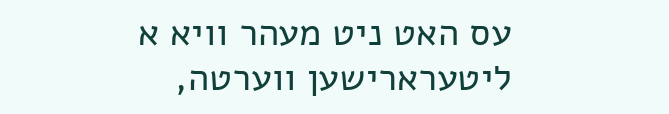עס האט ניט מעהר וויא א ליטערארישען ווערטה,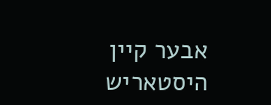אבער קיין היסטאריש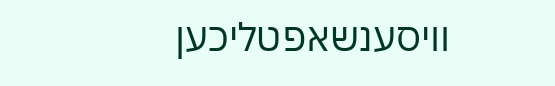וויסענשאפטליכען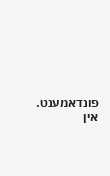פונדאמענט. אין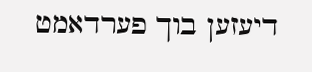דיעזען בוך פערדאמט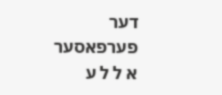דער פערפאסער א ל ל ע